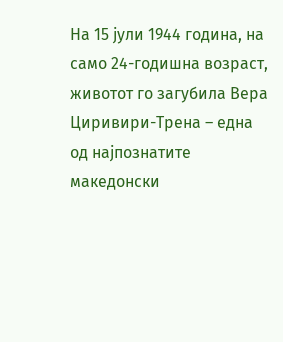На 15 јули 1944 година, на само 24-годишна возраст, животот го загубила Вера Циривири-Трена – една од најпознатите македонски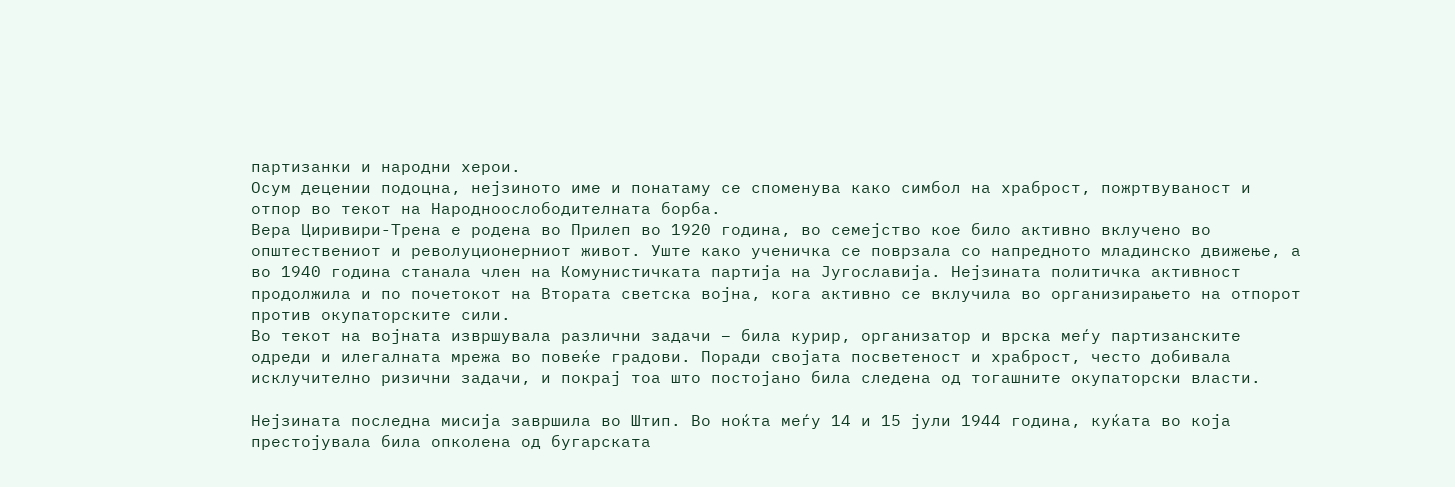партизанки и народни херои.
Осум децении подоцна, нејзиното име и понатаму се споменува како симбол на храброст, пожртвуваност и отпор во текот на Народноослободителната борба.
Вера Циривири-Трена е родена во Прилеп во 1920 година, во семејство кое било активно вклучено во општествениот и револуционерниот живот. Уште како ученичка се поврзала со напредното младинско движење, а во 1940 година станала член на Комунистичката партија на Југославија. Нејзината политичка активност продолжила и по почетокот на Втората светска војна, кога активно се вклучила во организирањето на отпорот против окупаторските сили.
Во текот на војната извршувала различни задачи – била курир, организатор и врска меѓу партизанските одреди и илегалната мрежа во повеќе градови. Поради својата посветеност и храброст, често добивала исклучително ризични задачи, и покрај тоа што постојано била следена од тогашните окупаторски власти.

Нејзината последна мисија завршила во Штип. Во ноќта меѓу 14 и 15 јули 1944 година, куќата во која престојувала била опколена од бугарската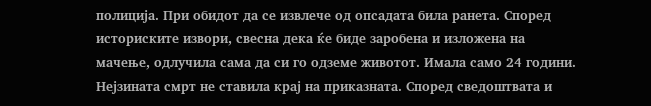полиција. При обидот да се извлече од опсадата била ранета. Според историските извори, свесна дека ќе биде заробена и изложена на мачење, одлучила сама да си го одземе животот. Имала само 24 години.
Нејзината смрт не ставила крај на приказната. Според сведоштвата и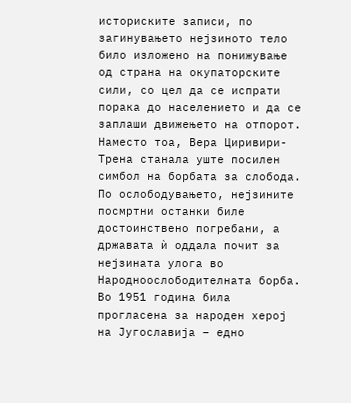историските записи, по загинувањето нејзиното тело било изложено на понижување од страна на окупаторските сили, со цел да се испрати порака до населението и да се заплаши движењето на отпорот. Наместо тоа, Вера Циривири-Трена станала уште посилен симбол на борбата за слобода.
По ослободувањето, нејзините посмртни останки биле достоинствено погребани, а државата ѝ оддала почит за нејзината улога во Народноослободителната борба. Во 1951 година била прогласена за народен херој на Југославија – едно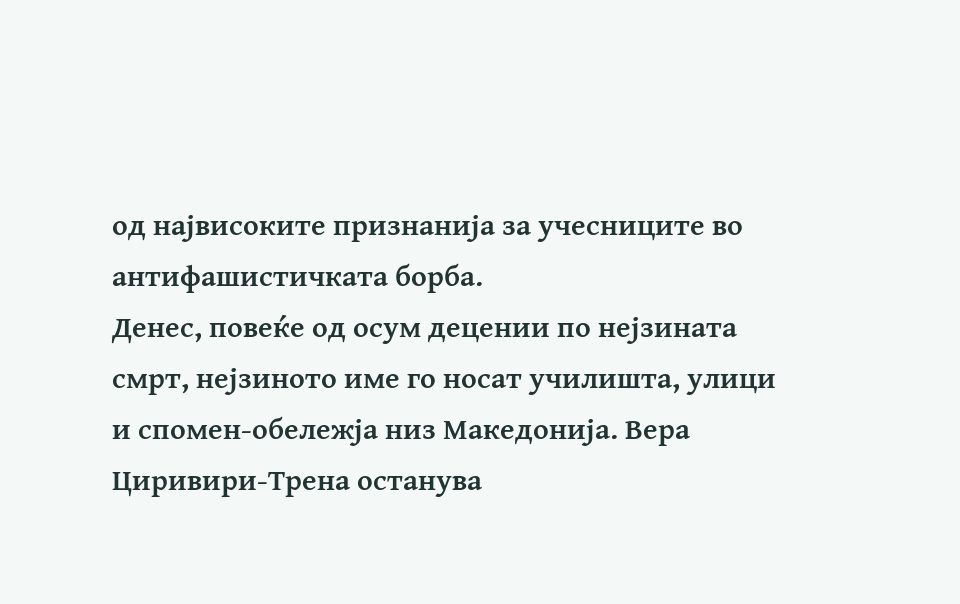од највисоките признанија за учесниците во антифашистичката борба.
Денес, повеќе од осум децении по нејзината смрт, нејзиното име го носат училишта, улици и спомен-обележја низ Македонија. Вера Циривири-Трена останува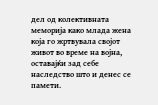дел од колективната меморија како млада жена која го жртвувала својот живот во време на војна, оставајќи зад себе наследство што и денес се памети.